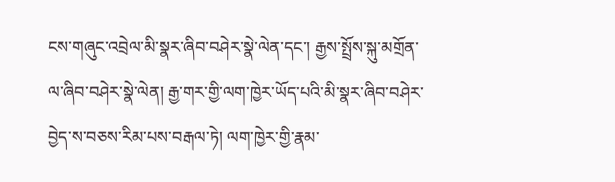ངས་གཞུང་འབྲེལ་མི་སྣར་ཞིབ་བཤེར་སྣེ་ལེན་དང་། རྒྱས་སྤྲོས་སྐུ་མགྲོན་ལ་ཞིབ་བཤེར་སྣེ་ལེན། རྒྱ་གར་གྱི་ལག་ཁྱེར་ཡོད་པའི་མི་སྣར་ཞིབ་བཤེར་བྱེད་ས་བཅས་རིམ་པས་བརྒལ་ཏེ། ལག་ཁྱེར་གྱི་རྣམ་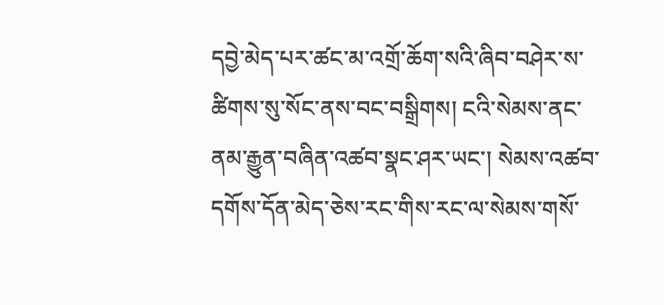དབྱེ་མེད་པར་ཚང་མ་འགྲོ་ཆོག་སའི་ཞིབ་བཤེར་ས་ཚིགས་སུ་སོང་ནས་བང་བསྒྲིགས། ངའི་སེམས་ནང་ནམ་རྒྱུན་བཞིན་འཚབ་སྣང་ཤར་ཡང་། སེམས་འཚབ་དགོས་དོན་མེད་ཅེས་རང་གིས་རང་ལ་སེམས་གསོ་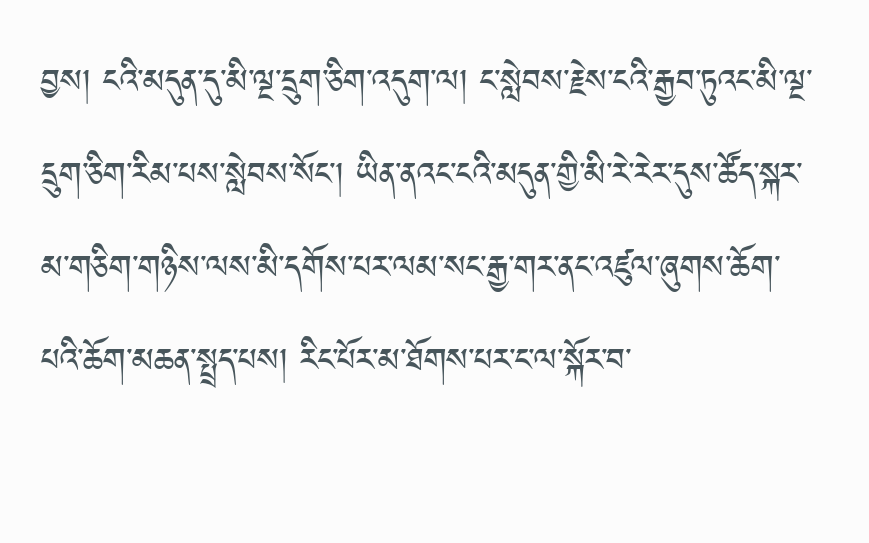བྱས། ངའི་མདུན་དུ་མི་ལྔ་དྲུག་ཅིག་འདུག་ལ། ང་སླེབས་རྗེས་ངའི་རྒྱབ་ཏུའང་མི་ལྔ་དྲུག་ཅིག་རིམ་པས་སླེབས་སོང་། ཡིན་ནའང་ངའི་མདུན་གྱི་མི་རེ་རེར་དུས་ཚོད་སྐར་མ་གཅིག་གཉིས་ལས་མི་དགོས་པར་ལམ་སང་རྒྱ་གར་ནང་འཛུལ་ཞུགས་ཆོག་པའི་ཆོག་མཆན་སྤྲད་པས། རིང་པོར་མ་ཐོགས་པར་ང་ལ་སྐོར་བ་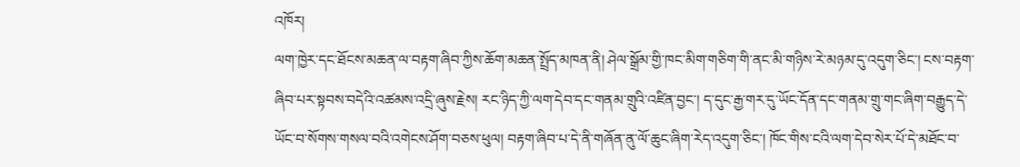འཁོར།
ལག་ཁྱེར་དང་ཐོངས་མཆན་ལ་བརྟག་ཞིབ་ཀྱིས་ཆོག་མཆན་སྤྲོད་མཁན་ནི། ཤེལ་སྒྲོམ་གྱི་ཁང་མིག་གཅིག་གི་ནང་མི་གཉིས་རེ་མཉམ་དུ་འདུག་ཅིང་། ངས་བརྟག་ཞིབ་པར་སྟབས་བདེའི་འཚམས་འདྲི་ཞུས་རྗེས། རང་ཉིད་ཀྱི་ལག་དེབ་དང་གནམ་གྲུའི་འཛིན་བྱང་། ད་དུང་རྒྱ་གར་དུ་ཡོང་དོན་དང་གནམ་གྲུ་གང་ཞིག་བརྒྱུད་དེ་ཡོང་བ་སོགས་གསལ་བའི་འགེངས་ཤོག་བཅས་ཕུལ། བརྟག་ཞིབ་པ་དེ་ནི་གཞོན་ནུ་ལོ་ཆུང་ཞིག་རེད་འདུག་ཅིང་། ཁོང་གིས་ངའི་ལག་དེབ་སེར་པོ་དེ་མཐོང་བ་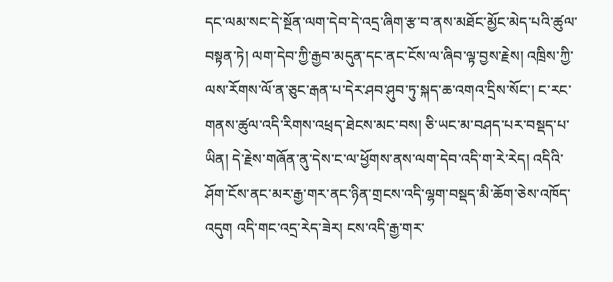དང་ལམ་སང་དེ་སྔོན་ལག་དེབ་དེ་འདྲ་ཞིག་རྩ་བ་ནས་མཐོང་མྱོང་མེད་པའི་ཚུལ་བསྟན་ཏེ། ལག་དེབ་ཀྱི་རྒྱབ་མདུན་དང་ནང་ངོས་ལ་ཞིབ་ལྟ་བྱས་རྗེས། འཁྲིས་ཀྱི་ལས་རོགས་ལོ་ན་ཅུང་རྒན་པ་དེར་ཤབ་ཤུབ་ཏུ་སྐད་ཆ་འགའ་དྲིས་སོང་། ང་རང་གནས་ཚུལ་འདི་རིགས་འཕྲད་ཐེངས་མང་བས། ཅི་ཡང་མ་བཤད་པར་བསྡད་པ་ཡིན། དེ་རྗེས་གཞོན་ནུ་དེས་ང་ལ་ཕྱོགས་ནས་ལག་དེབ་འདི་ག་རེ་རེད། འདིའི་ཤོག་ངོས་ནང་མར་རྒྱ་གར་ནང་ཉིན་གྲངས་འདི་ལྷག་བསྡད་མི་ཆོག་ཅེས་འཁོད་འདུག འདི་གང་འདྲ་རེད་ཟེར། ངས་འདི་རྒྱ་གར་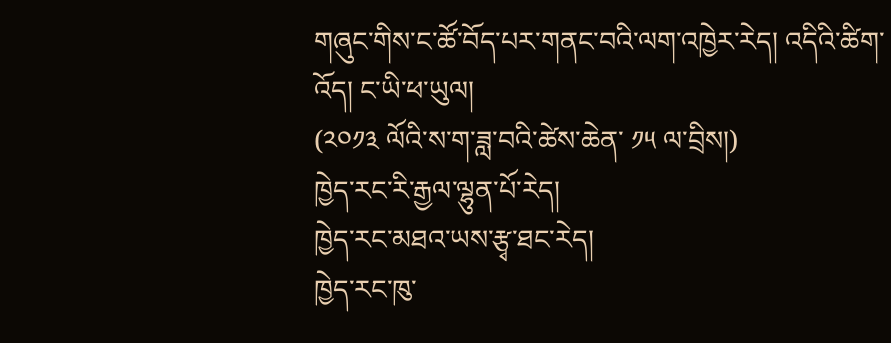གཞུང་གིས་ང་ཚོ་བོད་པར་གནང་བའི་ལག་འཁྱེར་རེད། འདིའི་ཚིག་
འོད། ང་ཡི་ཕ་ཡུལ།
(༢༠༡༣ ལོའི་ས་ག་ཟླ་བའི་ཚེས་ཆེན་ ༡༥ ལ་བྲིས།)
ཁྱེད་རང་རི་རྒྱལ་ལྷུན་པོ་རེད།
ཁྱེད་རང་མཐའ་ཡས་རྩྭ་ཐང་རེད།
ཁྱེད་རང་ཁུ་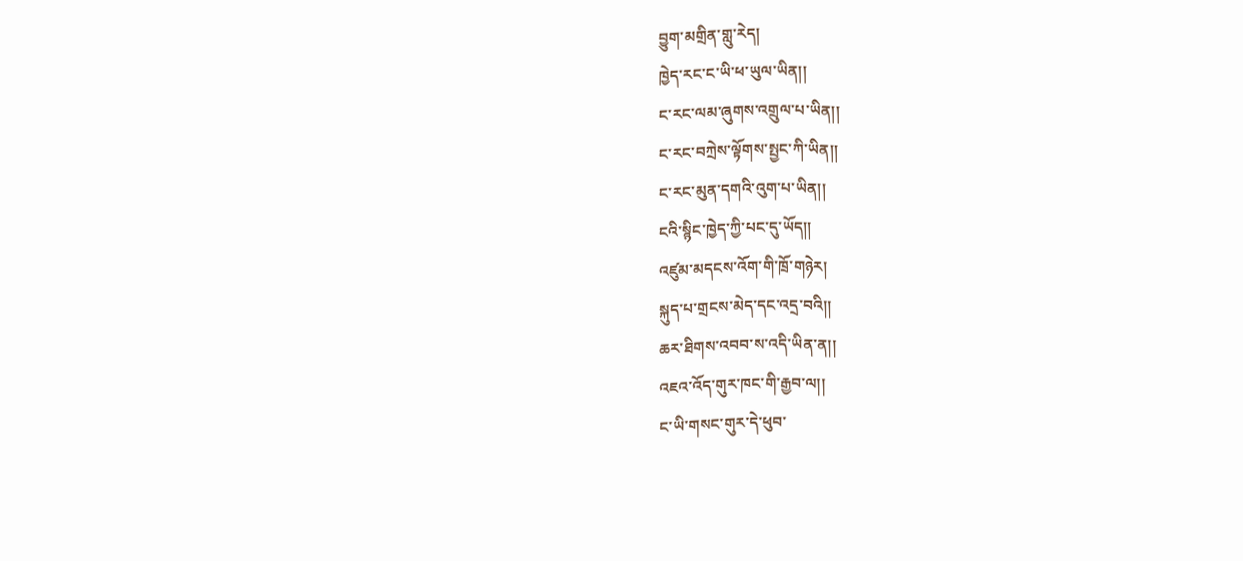བྱུག་མགྲིན་གླུ་རེད།
ཁྱེད་རང་ང་ཡི་ཕ་ཡུལ་ཡིན།།
ང་རང་ལམ་ཞུགས་འགྲུལ་པ་ཡིན།།
ང་རང་བཀྲེས་ལྟོགས་སྤྱང་ཀི་ཡིན།།
ང་རང་མུན་དགའི་འུག་པ་ཡིན།།
ངའི་སྙིང་ཁྱེད་ཀྱི་པང་དུ་ཡོད།།
འཛུམ་མདངས་འོག་གི་ཁྲོ་གཉེར།
སྐུད་པ་གྲངས་མེད་དང་འདྲ་བའི།།
ཆར་ཐིགས་འབབ་ས་འདི་ཡིན་ན།།
འཇའ་འོད་གུར་ཁང་གི་རྒྱབ་ལ།།
ང་ཡི་གསང་གུར་དེ་ཕུབ་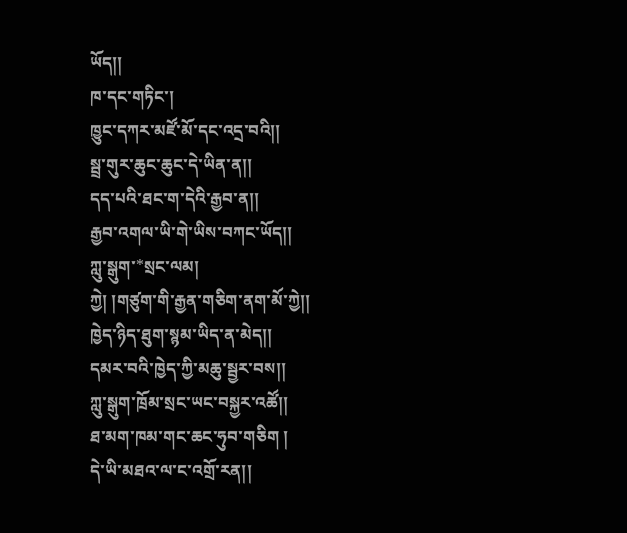ཡོད།།
ཁ་དང་གཏིང་།
ཁྱུང་དཀར་མཛོ་མོ་དང་འདྲ་བའི།།
སྦྲ་གུར་ཆུང་ཆུང་དེ་ཡིན་ན།།
དད་པའི་ཐང་ག་དེའི་རྒྱབ་ན།།
རྒྱབ་འགལ་ཡི་གེ་ཡིས་བཀང་ཡོད།།
ཀླུ་སྒུག་*སྲང་ལམ།
ཀྱེ། །གཙུག་གི་རྒྱན་གཅིག་ནག་མོ་ཀྱེ།།
ཁྱེད་ཉིད་ཐུག་སྙམ་ཡིད་ན་མེད།།
དམར་བའི་ཁྱེད་ཀྱི་མཆུ་སྦྱར་བས།།
ཀླུ་སྒུག་ཁྲོམ་སྲང་ཡང་བསྐྱར་འཚོ།།
ཐ་མག་ཁམ་གང་ཆང་ཧུབ་གཅིག །
དེ་ཡི་མཐའ་ལ་ང་འགྲོ་རན།།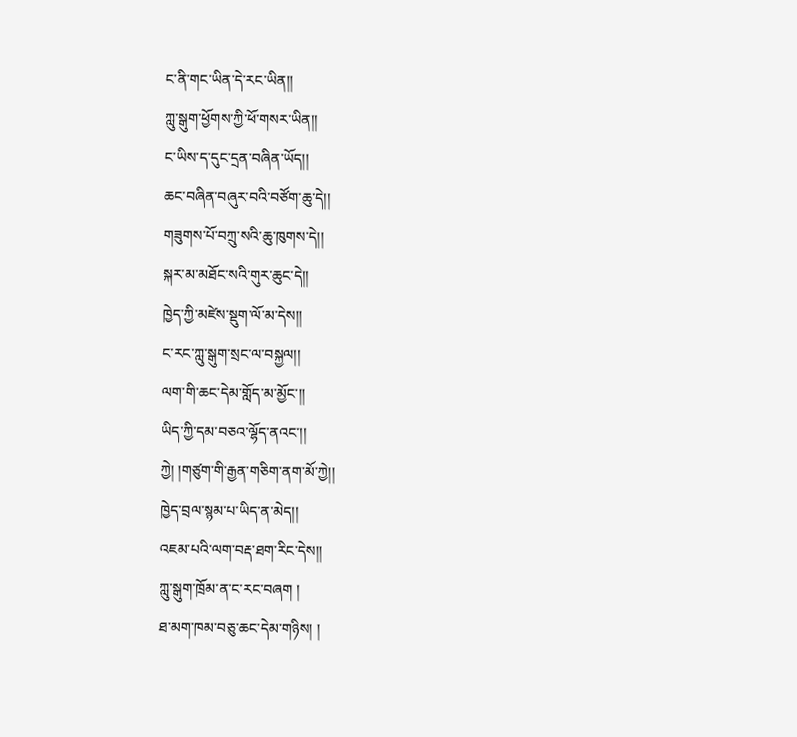ང་ནི་གང་ཡིན་དེ་རང་ཡིན།།
ཀླུ་སྒུག་ཕྱོགས་ཀྱི་ཕོ་གསར་ཡིན།།
ང་ཡིས་ད་དུང་དྲན་བཞིན་ཡོད།།
ཆང་བཞིན་བཞུར་བའི་བཙོག་ཆུ་དེ།།
གཟུགས་པོ་བཀྲུ་སའི་ཆུ་ཁུགས་དེ།།
སྐར་མ་མཐོང་སའི་གུར་ཆུང་དེ།།
ཁྱེད་ཀྱི་མཛེས་སྡུག་ལོ་མ་དེས།།
ང་རང་ཀླུ་སྒུག་སྲང་ལ་བསྐྱལ།།
ལག་གི་ཆང་དེམ་གློད་མ་མྱོང་།།
ཡིད་ཀྱི་དམ་བཅའ་ལྷོད་ནའང་།།
ཀྱེ། །གཙུག་གི་རྒྱན་གཅིག་ནག་མོ་ཀྱེ།།
ཁྱེད་བྲལ་སྙམ་པ་ཡིད་ན་མེད།།
འཇམ་པའི་ལག་བརྡ་ཐག་རིང་དེས།།
ཀླུ་སྒུག་ཁྲོམ་ན་ང་རང་བཞག །
ཐ་མག་ཁམ་བཅུ་ཆང་དེམ་གཉིས། །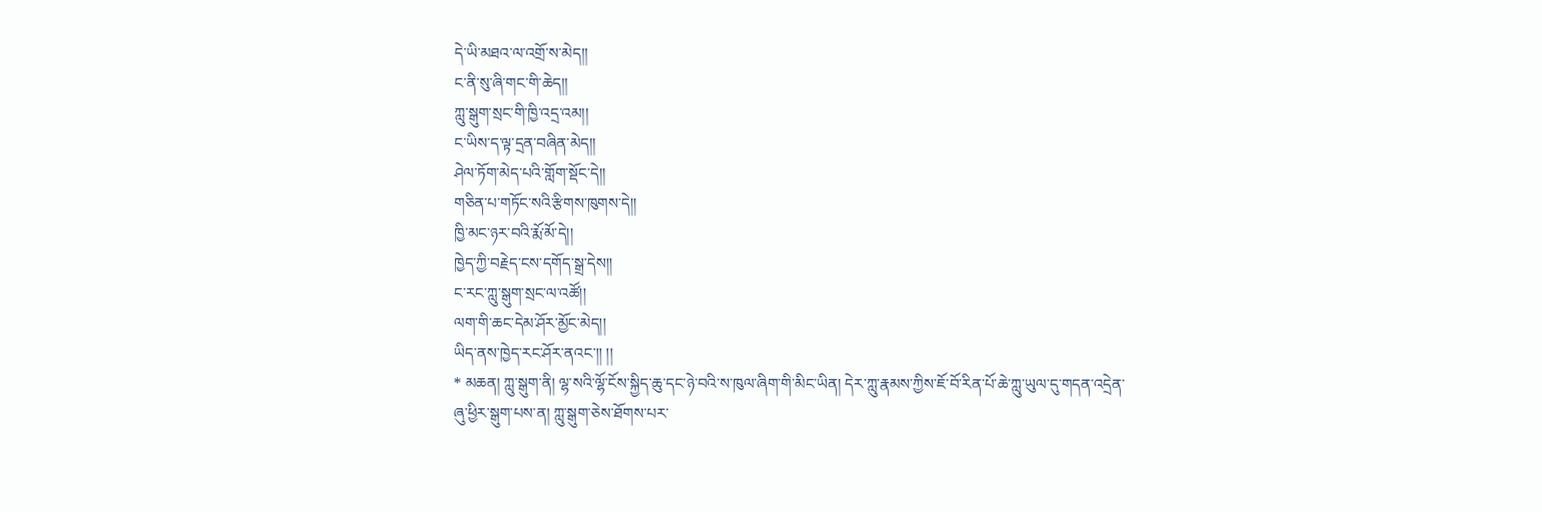དེ་ཡི་མཐའ་ལ་འགྲོ་ས་མེད།།
ང་ནི་སུ་ཞི་གང་གི་ཆེད།།
ཀླུ་སྒུག་སྲང་གི་ཁྱི་འདྲ་འམ།།
ང་ཡིས་ད་ལྟ་དྲན་བཞིན་མེད།།
ཤེལ་ཏོག་མེད་པའི་གློག་སྡོང་དེ།།
གཅིན་པ་གཏོང་སའི་རྩིགས་ཁུགས་དེ།།
ཁྱི་མང་ཉར་བའི་རྨོ་མོ་དེ།།
ཁྱེད་ཀྱི་བརྗེད་ངས་དགོད་སྒྲ་དེས།།
ང་རང་ཀླུ་སྒུག་སྲང་ལ་འཚོ།།
ལག་གི་ཆང་དེམ་ཤོར་མྱོང་མེད།།
ཡིད་ནས་ཁྱེད་རང་ཤོར་ནའང་།། །།
* མཆན། ཀླུ་སྒུག་ནི། ལྷ་སའི་ལྷོ་ངོས་སྐྱིད་ཆུ་དང་ཉེ་བའི་ས་ཁུལ་ཞིག་གི་མིང་ཡིན། དེར་ཀླུ་རྣམས་ཀྱིས་ཇོ་བོ་རིན་པོ་ཆེ་ཀླུ་ཡུལ་དུ་གདན་འདྲེན་ཞུ་ཕྱིར་སྒུག་པས་ན། ཀླུ་སྒུག་ཅེས་ཐོགས་པར་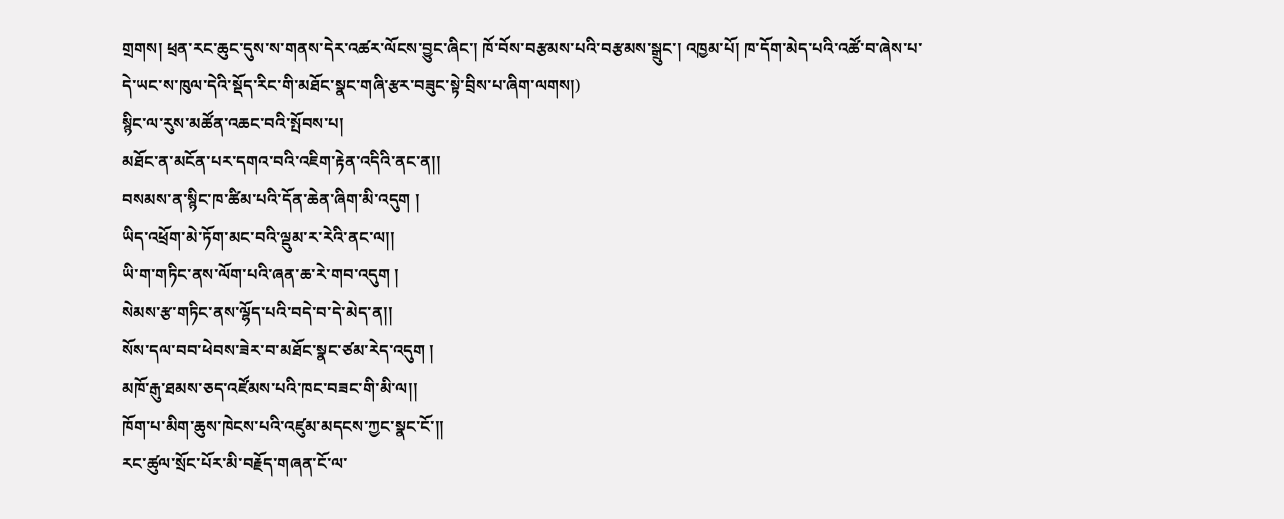གྲགས། ཕྲན་རང་ཆུང་དུས་ས་གནས་དེར་འཚར་ལོངས་བྱུང་ཞིང་། ཁོ་བོས་བརྩམས་པའི་བརྩམས་སྒྲུང་། འཁྱམ་པོ། ཁ་དོག་མེད་པའི་འཚོ་བ་ཞེས་པ་དེ་ཡང་ས་ཁུལ་དེའི་སྡོད་རིང་གི་མཐོང་སྣང་གཞི་རྩར་བཟུང་སྟེ་བྲིས་པ་ཞིག་ལགས།)
སྙིང་ལ་རུས་མཚོན་འཆང་བའི་སྤོབས་པ།
མཐོང་ན་མངོན་པར་དགའ་བའི་འཇིག་རྟེན་འདིའི་ནང་ན།།
བསམས་ན་སྙིང་ཁ་ཚིམ་པའི་དོན་ཆེན་ཞིག་མི་འདུག །
ཡིད་འཕྲོག་མེ་ཏོག་མང་བའི་ལྡུམ་ར་རེའི་ནང་ལ།།
ཡི་ག་གཏིང་ནས་ལོག་པའི་ཞན་ཆ་རེ་གབ་འདུག །
སེམས་རྩ་གཏིང་ནས་ལྷོད་པའི་བདེ་བ་དེ་མེད་ན།།
སོས་དལ་བབ་ཕེབས་ཟེར་བ་མཐོང་སྣང་ཙམ་རེད་འདུག །
མཁོ་རྒུ་ཐམས་ཅད་འཛོམས་པའི་ཁང་བཟང་གི་མི་ལ།།
ཁོག་པ་མིག་ཆུས་ཁེངས་པའི་འཛུམ་མདངས་ཀྱང་སྣང་ངོ་།།
རང་ཚུལ་སྲོང་པོར་མི་བརྗོད་གཞན་ངོ་ལ་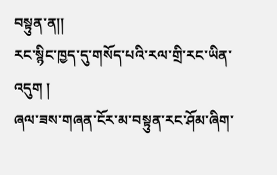བསྟུན་ན།།
རང་སྙིང་ཁྱད་དུ་གསོད་པའི་རལ་གྲི་རང་ཡིན་འདུག །
ཞལ་ཟས་གཞན་ངོར་མ་བསྟུན་རང་ཤོམ་ཞིག་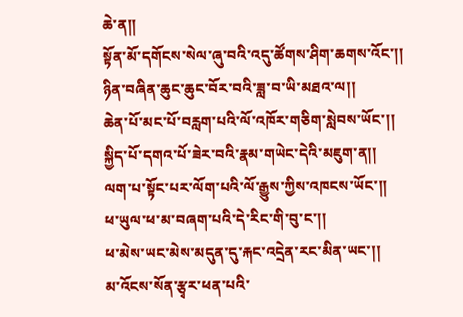ཆེ་ན།།
སྟོན་མོ་དགོངས་སེལ་ཞུ་བའི་འདུ་ཚོགས་ཤིག་ཆགས་འོང་།།
ཉིན་བཞིན་ཆུང་ཆུང་བོར་བའི་ཟླ་བ་ཡི་མཐའ་ལ།།
ཆེན་པོ་མང་པོ་བརླག་པའི་ལོ་འཁོར་གཅིག་སླེབས་ཡོང་།།
སྐྱིད་པོ་དགའ་པོ་ཟེར་བའི་རྣམ་གཡེང་དེའི་མཇུག་ན།།
ལག་པ་སྟོང་པར་ལོག་པའི་ལོ་རྒྱུས་ཀྱིས་འཁངས་ཡོང་།།
ཕ་ཡུལ་ཕ་མ་བཞག་པའི་དེ་རིང་གི་བུ་ང་།།
ཕ་མེས་ཡང་མེས་མདུན་དུ་རྐང་འདྲེན་རང་མིན་ཡང་།།
མ་འོངས་སོན་རྩྭར་ཕན་པའི་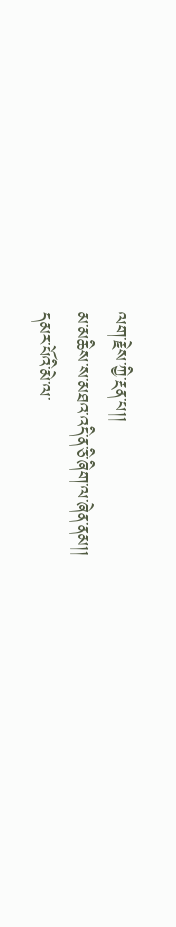ལག་རྗེས་ཀྱི་རྔན་པ།།
མ་མཆིས་ས་མཐའ་འདི་ན་ཅི་ཞིག་ལ་ཞེན་ནམ།།
དམར་པོའི་མེ་ལ་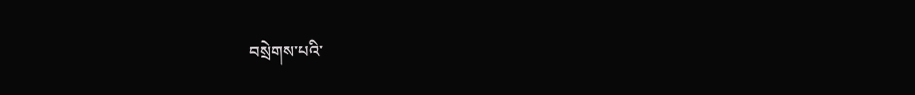བསྲེགས་པའི་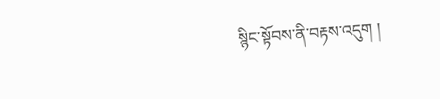སྙིང་སྟོབས་ནི་བརྟས་འདུག །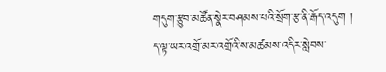གདུག་རྩུབ་མཚོན་སྣེར་བཤམས་པའི་སྲོག་རྩ་ནི་རྒོད་འདུག །
ད་ལྟ་ཡར་འགྲོ་མར་འགྲོའི་ས་མཚམས་འདིར་སླེབས་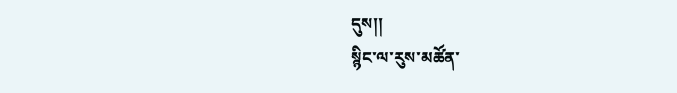དུས།།
སྙིང་ལ་རུས་མཚོན་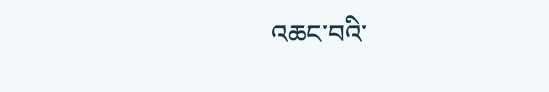འཆང་བའི་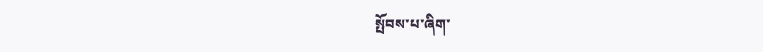སྤོབས་པ་ཞིག་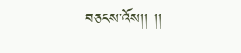བཅངས་འོས།། །།